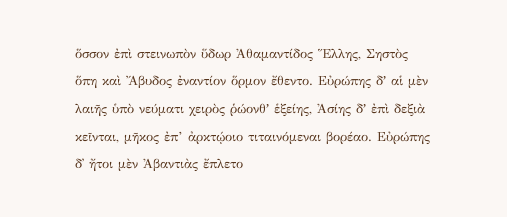ὅσσον ἐπὶ στεινωπὸν ὕδωρ Ἀθαμαντίδος Ἕλλης, Σηστὸς ὅπη καὶ Ἄβυδος ἐναντίον ὅρμον ἔθεντο. Εὐρώπης δʼ αἱ μὲν λαιῆς ὑπὸ νεύματι χειρὸς ῥώονθʼ ἑξείης, Ἀσίης δʼ ἐπὶ δεξιὰ κεῖνται, μῆκος ἐπ’ ἀρκτῴοιο τιταινόμεναι βορέαο. Εὐρώπης δ᾿ ἤτοι μὲν Ἀβαντιὰς ἔπλετο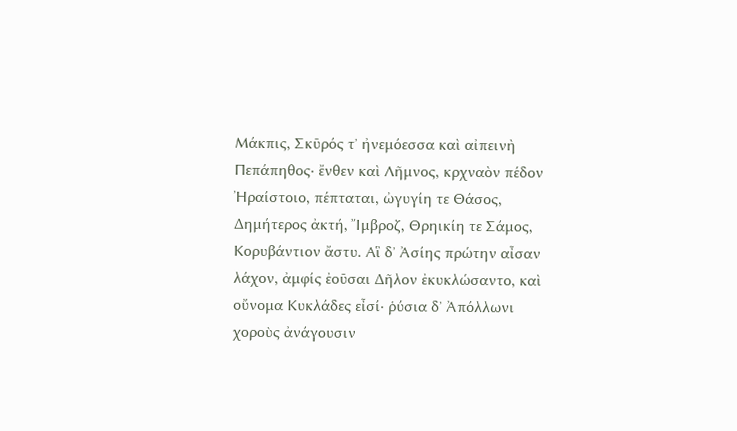Μάκπις, Σκῦρός τ᾿ ἠνεμόεσσα καὶ αἰπεινὴ Πεπάπηθος· ἔνθεν καὶ Λῆμνος, κρχναὸν πέδον Ἠραίστοιο, πέπταται, ὠγυγίη τε Θάσος, Δημήτερος ἀκτή, Ἴμβροζ, Θρηικίη τε Σάμος, Κορυβάντιον ἄστυ. Αἳ δ᾿ Ἀσίης πρώτην αἶσαν λάχον, ἀμφίς ἐοῦσαι Δῆλον ἐκυκλώσαντο, καὶ οὔνομα Κυκλάδες εἶσί· ῥύσια δʼ Ἀπόλλωνι χοροὺς ἀνάγουσιν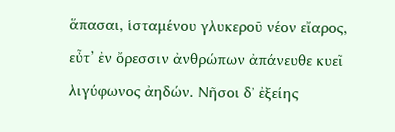ἅπασαι, ἱσταμένου γλυκεροῦ νέον εἴαρος, εὖτ’ ἐν ὄρεσσιν ἀνθρώπων ἀπάνευθε κυεῖ λιγύφωνος ἀηδών. Νῆσοι δʼ ἐξείης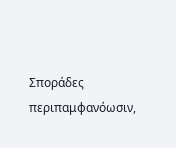Σποράδες περιπαμφανόωσιν,